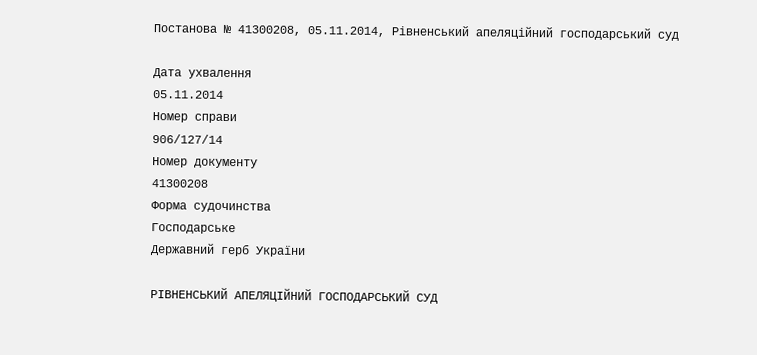Постанова № 41300208, 05.11.2014, Рівненський апеляційний господарський суд

Дата ухвалення
05.11.2014
Номер справи
906/127/14
Номер документу
41300208
Форма судочинства
Господарське
Державний герб України

РІВНЕНСЬКИЙ АПЕЛЯЦІЙНИЙ ГОСПОДАРСЬКИЙ СУД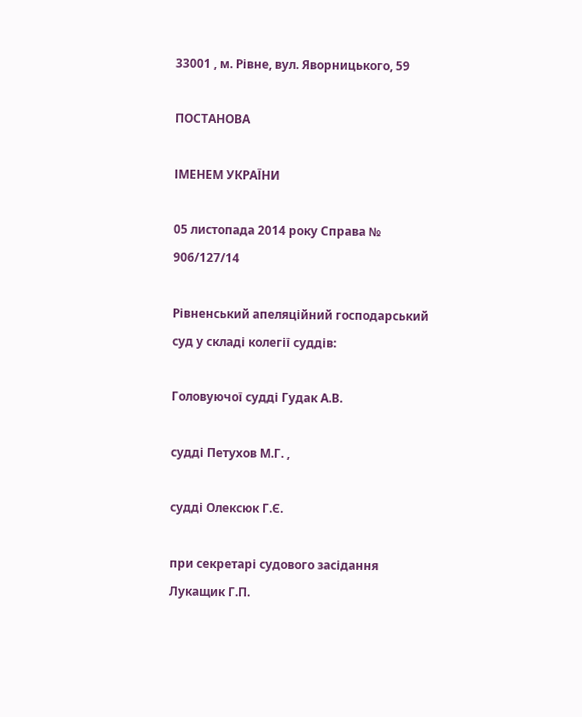33001 , м. Рівне, вул. Яворницького, 59

ПОСТАНОВА

ІМЕНЕМ УКРАЇНИ

05 листопада 2014 року Справа № 906/127/14

Рівненський апеляційний господарський суд у складі колегії суддів:

Головуючої судді Гудак А.В.

судді Петухов М.Г. ,

судді Олексюк Г.Є.

при секретарі судового засідання Лукащик Г.П.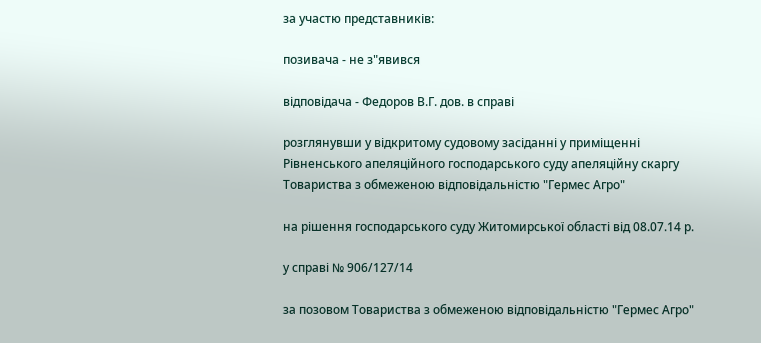за участю представників:

позивача - не з"явився

відповідача - Федоров В.Г. дов. в справі

розглянувши у відкритому судовому засіданні у приміщенні Рівненського апеляційного господарського суду апеляційну скаргу Товариства з обмеженою відповідальністю "Гермес Агро"

на рішення господарського суду Житомирської області від 08.07.14 р.

у справі № 906/127/14

за позовом Товариства з обмеженою відповідальністю "Гермес Агро"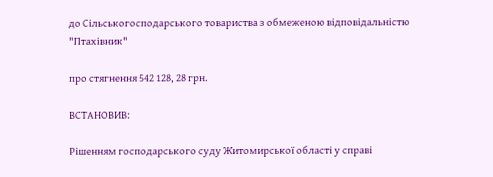до Сільськогосподарського товариства з обмеженою відповідальністю "Птахівник"

про стягнення 542 128, 28 грн.

ВСТАНОВИВ:

Рішенням господарського суду Житомирської області у справі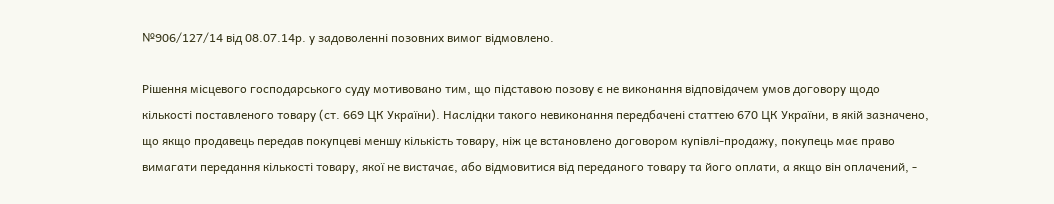№906/127/14 від 08.07.14р. у задоволенні позовних вимог відмовлено.

Рішення місцевого господарського суду мотивовано тим, що підставою позову є не виконання відповідачем умов договору щодо кількості поставленого товару (ст. 669 ЦК України). Наслідки такого невиконання передбачені статтею 670 ЦК України, в якій зазначено, що якщо продавець передав покупцеві меншу кількість товару, ніж це встановлено договором купівлі-продажу, покупець має право вимагати передання кількості товару, якої не вистачає, або відмовитися від переданого товару та його оплати, а якщо він оплачений, -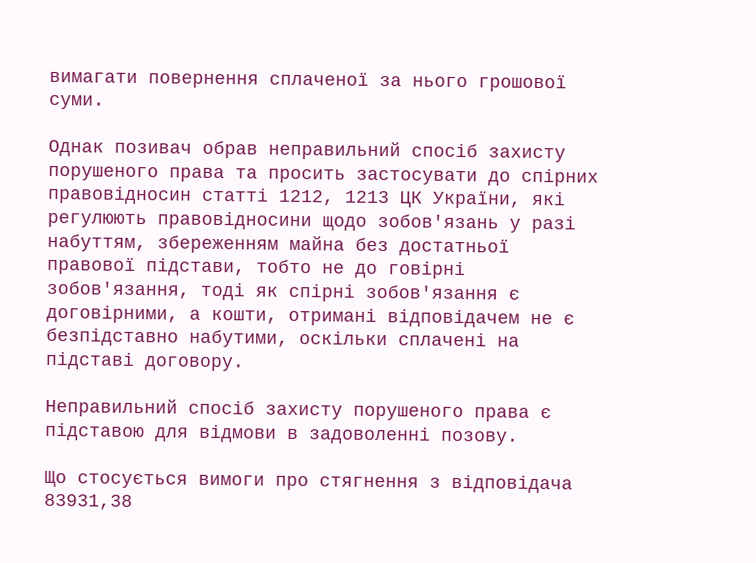вимагати повернення сплаченої за нього грошової суми.

Однак позивач обрав неправильний спосіб захисту порушеного права та просить застосувати до спірних правовідносин статті 1212, 1213 ЦК України, які регулюють правовідносини щодо зобов'язань у разі набуттям, збереженням майна без достатньої правової підстави, тобто не до говірні зобов'язання, тоді як спірні зобов'язання є договірними, а кошти, отримані відповідачем не є безпідставно набутими, оскільки сплачені на підставі договору.

Неправильний спосіб захисту порушеного права є підставою для відмови в задоволенні позову.

Що стосується вимоги про стягнення з відповідача 83931,38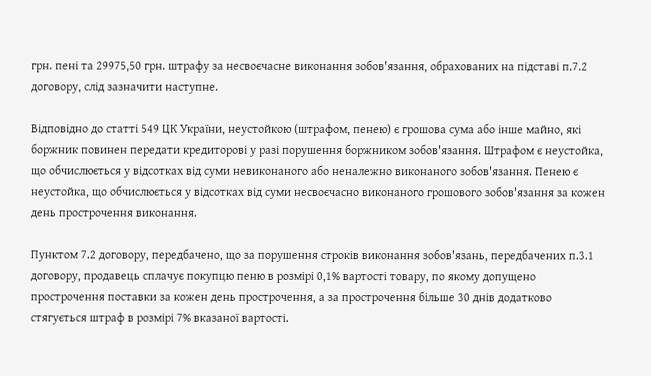грн. пені та 29975,50 грн. штрафу за несвоєчасне виконання зобов'язання, обрахованих на підставі п.7.2 договору, слід зазначити наступне.

Відповідно до статті 549 ЦК України, неустойкою (штрафом, пенею) є грошова сума або інше майно, які боржник повинен передати кредиторові у разі порушення боржником зобов'язання. Штрафом є неустойка, що обчислюється у відсотках від суми невиконаного або неналежно виконаного зобов'язання. Пенею є неустойка, що обчислюється у відсотках від суми несвоєчасно виконаного грошового зобов'язання за кожен день прострочення виконання.

Пунктом 7.2 договору, передбачено, що за порушення строків виконання зобов'язань, передбачених п.3.1 договору, продавець сплачує покупцю пеню в розмірі 0,1% вартості товару, по якому допущено прострочення поставки за кожен день прострочення, а за прострочення більше 30 днів додатково стягується штраф в розмірі 7% вказаної вартості.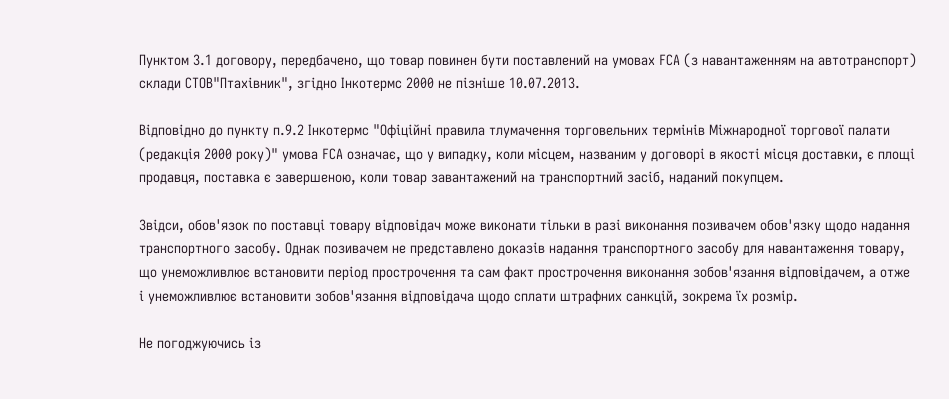Пунктом 3.1 договору, передбачено, що товар повинен бути поставлений на умовах FСА (з навантаженням на автотранспорт) склади СТОВ"Птахівник", згідно Інкотермс 2000 не пізніше 10.07.2013.

Відповідно до пункту п.9.2 Інкотермс "Офіційні правила тлумачення торговельних термінів Міжнародної торгової палати (редакція 2000 року)" умова FСА означає, що у випадку, коли місцем, названим у договорі в якості місця доставки, є площі продавця, поставка є завершеною, коли товар завантажений на транспортний засіб, наданий покупцем.

Звідси, обов'язок по поставці товару відповідач може виконати тільки в разі виконання позивачем обов'язку щодо надання транспортного засобу. Однак позивачем не представлено доказів надання транспортного засобу для навантаження товару, що унеможливлює встановити період прострочення та сам факт прострочення виконання зобов'язання відповідачем, а отже і унеможливлює встановити зобов'язання відповідача щодо сплати штрафних санкцій, зокрема їх розмір.

Не погоджуючись із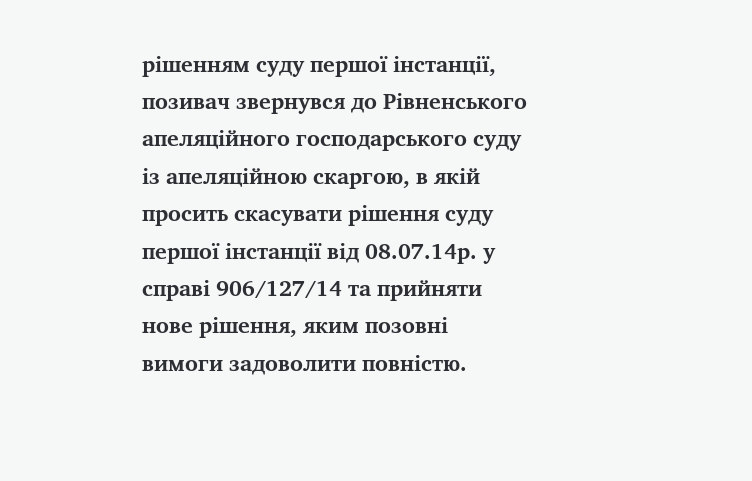рішенням суду першої інстанції, позивач звернувся до Рівненського апеляційного господарського суду із апеляційною скаргою, в якій просить скасувати рішення суду першої інстанції від 08.07.14р. у справі 906/127/14 та прийняти нове рішення, яким позовні вимоги задоволити повністю.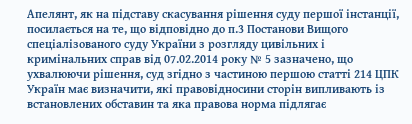Апелянт, як на підставу скасування рішення суду першої інстанції, посилається на те, що відповідно до п.3 Постанови Вищого спеціалізованого суду України з розгляду цивільних і кримінальних справ від 07.02.2014 року № 5 зазначено, що ухвалюючи рішення, суд згідно з частиною першою статті 214 ЦПК Україн має визначити, які правовідносини сторін випливають із встановлених обставин та яка правова норма підлягає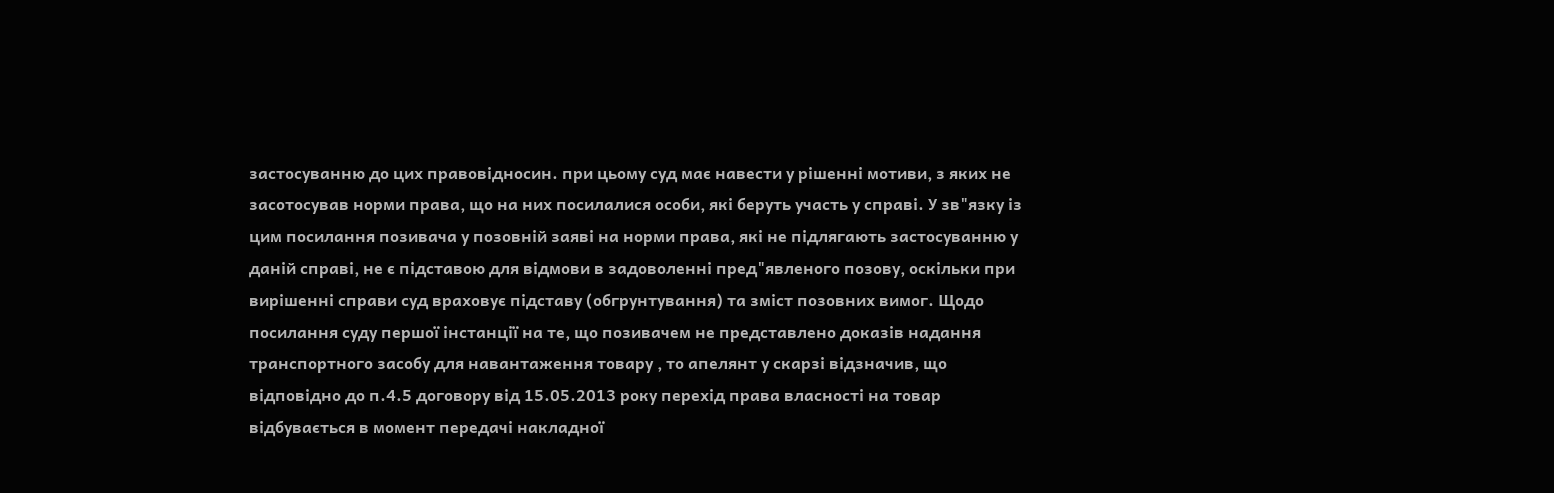застосуванню до цих правовідносин. при цьому суд має навести у рішенні мотиви, з яких не засотосував норми права, що на них посилалися особи, які беруть участь у справі. У зв"язку із цим посилання позивача у позовній заяві на норми права, які не підлягають застосуванню у даній справі, не є підставою для відмови в задоволенні пред"явленого позову, оскільки при вирішенні справи суд враховує підставу (обгрунтування) та зміст позовних вимог. Щодо посилання суду першої інстанції на те, що позивачем не представлено доказів надання транспортного засобу для навантаження товару , то апелянт у скарзі відзначив, що відповідно до п.4.5 договору від 15.05.2013 року перехід права власності на товар відбувається в момент передачі накладної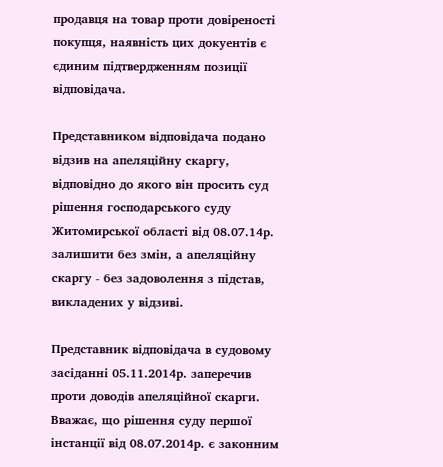продавця на товар проти довіреності покупця, наявність цих докуентів є єдиним підтвердженням позиції відповідача.

Представником відповідача подано відзив на апеляційну скаргу, відповідно до якого він просить суд рішення господарського суду Житомирської області від 08.07.14р. залишити без змін, а апеляційну скаргу - без задоволення з підстав, викладених у відзиві.

Представник відповідача в судовому засіданні 05.11.2014р. заперечив проти доводів апеляційної скарги. Вважає, що рішення суду першої інстанції від 08.07.2014р. є законним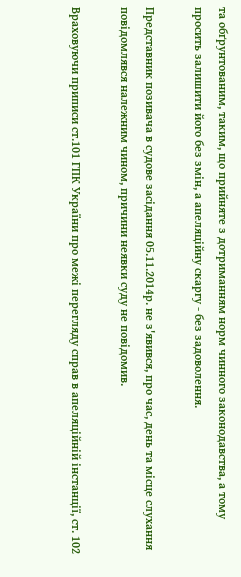та обґрунтованим, таким, що прийняте з дотриманням норм чинного законодавства, а тому просить залишити його без змін, а апеляційну скаргу - без задоволення.

Представник позивача в судове засідання 05.11.2014р. не з'явився, про час, день та місце слухання повідомлявся належним чином, причини неявки суду не повідомив.

Враховуючи приписи ст.101 ГПК України про межі перегляду справ в апеляційній інстанції, ст. 102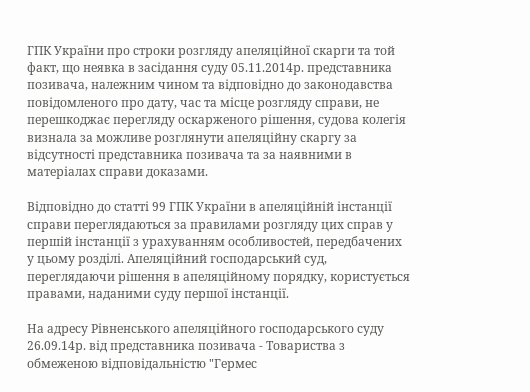ГПК України про строки розгляду апеляційної скарги та той факт, що неявка в засідання суду 05.11.2014р. представника позивача, належним чином та відповідно до законодавства повідомленого про дату, час та місце розгляду справи, не перешкоджає перегляду оскарженого рішення, судова колегія визнала за можливе розглянути апеляційну скаргу за відсутності представника позивача та за наявними в матеріалах справи доказами.

Відповідно до статті 99 ГПК України в апеляційній інстанції справи переглядаються за правилами розгляду цих справ у першій інстанції з урахуванням особливостей, передбачених у цьому розділі. Апеляційний господарський суд, переглядаючи рішення в апеляційному порядку, користується правами, наданими суду першої інстанції.

На адресу Рівненського апеляційного господарського суду 26.09.14р. від представника позивача - Товариства з обмеженою відповідальністю "Гермес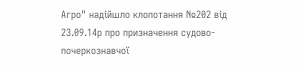Агро" надійшло клопотання №202 від 23.09.14р про призначення судово-почеркознавчої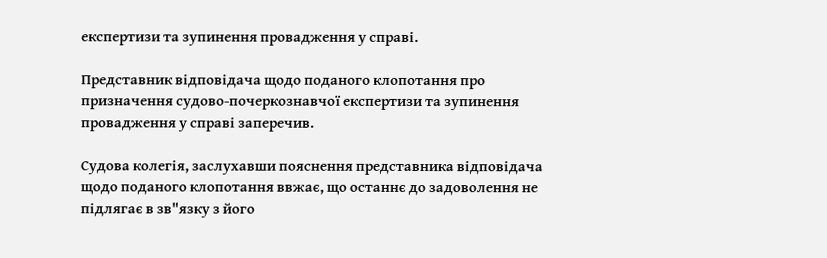експертизи та зупинення провадження у справі.

Представник відповідача щодо поданого клопотання про призначення судово-почеркознавчої експертизи та зупинення провадження у справі заперечив.

Судова колегія, заслухавши пояснення представника відповідача щодо поданого клопотання ввжає, що останнє до задоволення не підлягає в зв"язку з його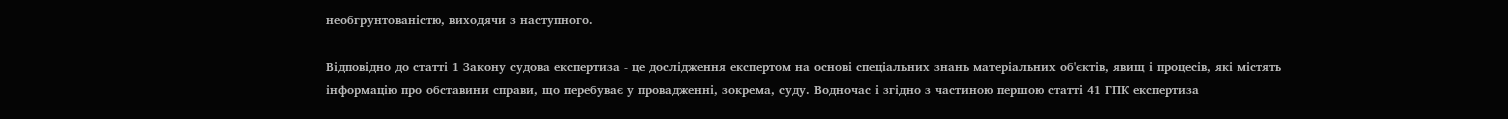необгрунтованістю, виходячи з наступного.

Відповідно до статті 1 Закону судова експертиза - це дослідження експертом на основі спеціальних знань матеріальних об'єктів, явищ і процесів, які містять інформацію про обставини справи, що перебуває у провадженні, зокрема, суду. Водночас і згідно з частиною першою статті 41 ГПК експертиза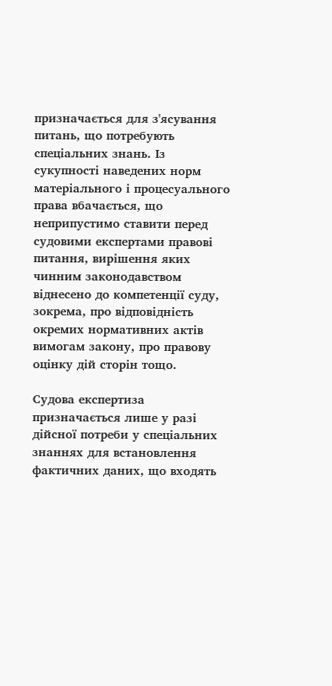призначається для з'ясування питань, що потребують спеціальних знань. Із сукупності наведених норм матеріального і процесуального права вбачається, що неприпустимо ставити перед судовими експертами правові питання, вирішення яких чинним законодавством віднесено до компетенції суду, зокрема, про відповідність окремих нормативних актів вимогам закону, про правову оцінку дій сторін тощо.

Судова експертиза призначається лише у разі дійсної потреби у спеціальних знаннях для встановлення фактичних даних, що входять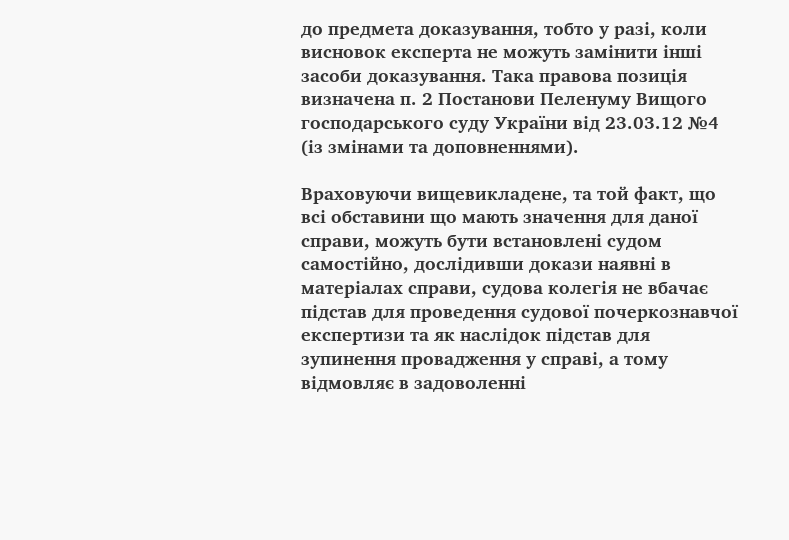до предмета доказування, тобто у разі, коли висновок експерта не можуть замінити інші засоби доказування. Така правова позиція визначена п. 2 Постанови Пеленуму Вищого господарського суду України від 23.03.12 №4 (із змінами та доповненнями).

Враховуючи вищевикладене, та той факт, що всі обставини що мають значення для даної справи, можуть бути встановлені судом самостійно, дослідивши докази наявні в матеріалах справи, судова колегія не вбачає підстав для проведення судової почеркознавчої експертизи та як наслідок підстав для зупинення провадження у справі, а тому відмовляє в задоволенні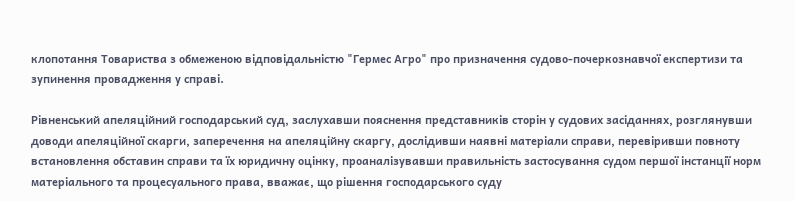клопотання Товариства з обмеженою відповідальністю "Гермес Агро" про призначення судово-почеркознавчої експертизи та зупинення провадження у справі.

Рівненський апеляційний господарський суд, заслухавши пояснення представників сторін у судових засіданнях, розглянувши доводи апеляційної скарги, заперечення на апеляційну скаргу, дослідивши наявні матеріали справи, перевіривши повноту встановлення обставин справи та їх юридичну оцінку, проаналізувавши правильність застосування судом першої інстанції норм матеріального та процесуального права, вважає, що рішення господарського суду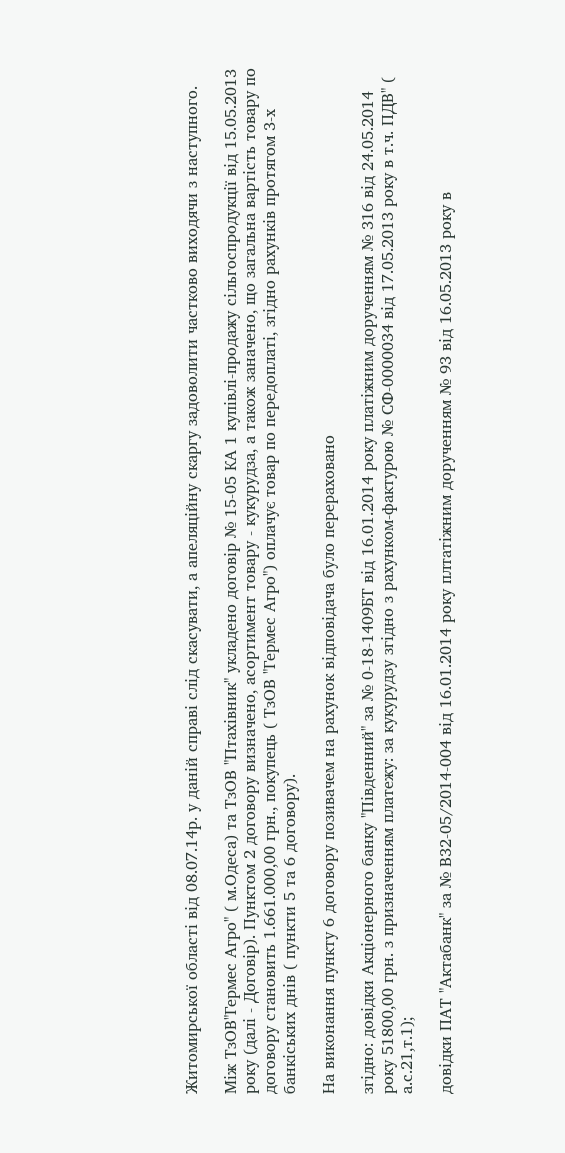Житомирської області від 08.07.14р. у даній справі слід скасувати, а апеляційну скаргу задоволити частково виходячи з наступного.

Між ТзОВ"Гермес Агро" ( м.Одеса) та ТзОВ "Птахівник" укладено договір № 15-05 КА 1 купівлі-продажу сільгоспродукції від 15.05.2013 року (далі - Договір). Пунктом 2 договору визначено, асортимент товару - кукурудза, а також заначено, що загальна вартість товару по договору становить 1.661.000,00 грн., покупець ( ТзОВ "Гермес Агро") оплачує товар по передоплаті, згідно рахунків протягом 3-х банкіських днів ( пункти 5 та 6 договору).

На виконання пункту 6 договору позивачем на рахунок відповідача було перераховано

згідно: довідки Акціонерного банку "Південний" за № 0-18-1409БТ від 16.01.2014 року платіжним дорученням № 316 від 24.05.2014 року 51800,00 грн. з призначенням платежу: за кукурудзу згідно з рахунком-фактурою № СФ-0000034 від 17.05.2013 року в т.ч. ПДВ" ( а.с.21,т.1);

довідки ПАТ "Актабанк" за № В32-05/2014-004 від 16.01.2014 року плтатіжним дорученням № 93 від 16.05.2013 року в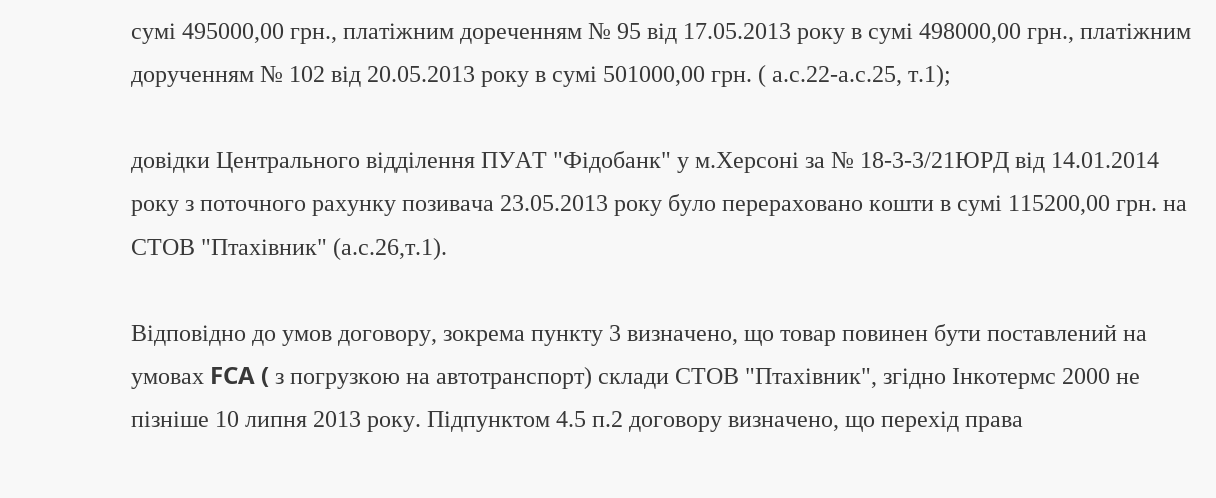сумі 495000,00 грн., платіжним дореченням № 95 від 17.05.2013 року в сумі 498000,00 грн., платіжним дорученням № 102 від 20.05.2013 року в сумі 501000,00 грн. ( а.с.22-а.с.25, т.1);

довідки Центрального відділення ПУАТ "Фідобанк" у м.Херсоні за № 18-3-3/21ЮРД від 14.01.2014 року з поточного рахунку позивача 23.05.2013 року було перераховано кошти в сумі 115200,00 грн. на СТОВ "Птахівник" (а.с.26,т.1).

Відповідно до умов договору, зокрема пункту 3 визначено, що товар повинен бути поставлений на умовах FCA ( з погрузкою на автотранспорт) склади СТОВ "Птахівник", згідно Інкотермс 2000 не пізніше 10 липня 2013 року. Підпунктом 4.5 п.2 договору визначено, що перехід права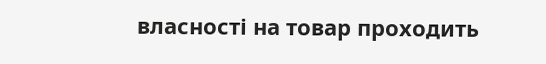власності на товар проходить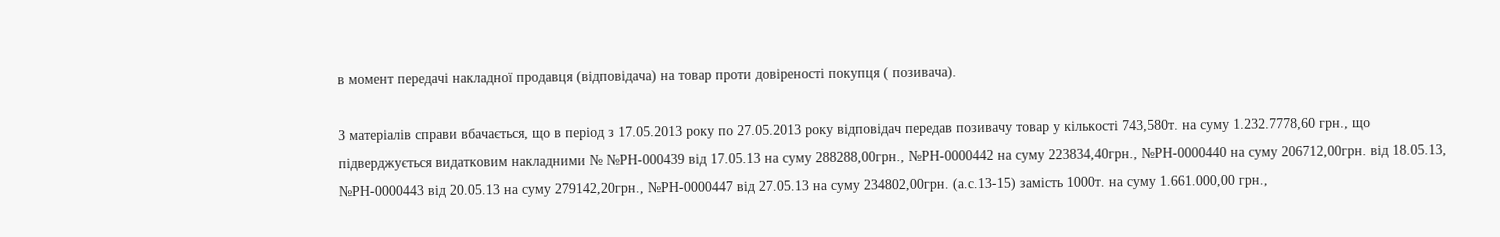в момент передачі накладної продавця (відповідача) на товар проти довіреності покупця ( позивача).

З матеріалів справи вбачається, що в період з 17.05.2013 року по 27.05.2013 року відповідач передав позивачу товар у кількості 743,580т. на суму 1.232.7778,60 грн., що підверджується видатковим накладними № №РН-000439 від 17.05.13 на суму 288288,00грн., №РН-0000442 на суму 223834,40грн., №РН-0000440 на суму 206712,00грн. від 18.05.13, №РН-0000443 від 20.05.13 на суму 279142,20грн., №РН-0000447 від 27.05.13 на суму 234802,00грн. (а.с.13-15) замість 1000т. на суму 1.661.000,00 грн.,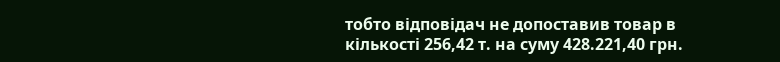тобто відповідач не допоставив товар в кількості 256,42 т. на суму 428.221,40 грн.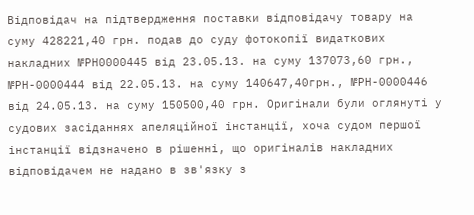Відповідач на підтвердження поставки відповідачу товару на суму 428221,40 грн. подав до суду фотокопії видаткових накладних №РН0000445 від 23.05.13. на суму 137073,60 грн., №РН-0000444 від 22.05.13. на суму 140647,40грн., №РН-0000446 від 24.05.13. на суму 150500,40 грн. Оригінали були оглянуті у судових засіданнях апеляційної інстанції, хоча судом першої інстанції відзначено в рішенні, що оригіналів накладних відповідачем не надано в зв'язку з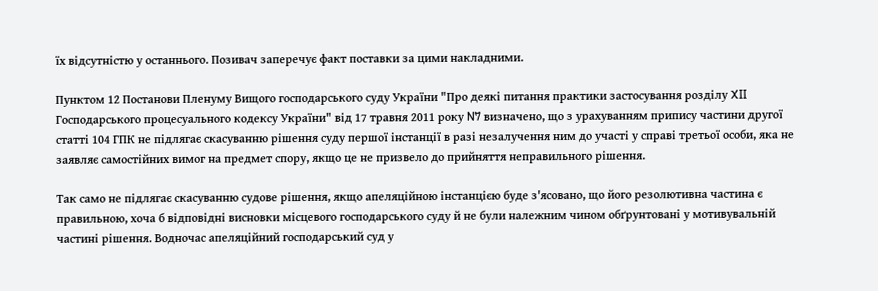їх відсутністю у останнього. Позивач заперечує факт поставки за цими накладними.

Пунктом 12 Постанови Пленуму Вищого господарського суду України "Про деякі питання практики застосування розділу XII Господарського процесуального кодексу України" від 17 травня 2011 року N7 визначено, що з урахуванням припису частини другої статті 104 ГПК не підлягає скасуванню рішення суду першої інстанції в разі незалучення ним до участі у справі третьої особи, яка не заявляє самостійних вимог на предмет спору, якщо це не призвело до прийняття неправильного рішення.

Так само не підлягає скасуванню судове рішення, якщо апеляційною інстанцією буде з'ясовано, що його резолютивна частина є правильною, хоча б відповідні висновки місцевого господарського суду й не були належним чином обґрунтовані у мотивувальній частині рішення. Водночас апеляційний господарський суд у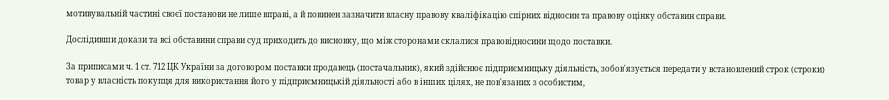мотивувальній частині своєї постанови не лише вправі, а й повинен зазначити власну правову кваліфікацію спірних відносин та правову оцінку обставин справи.

Дослідивши докази та всі обставини справи суд приходить до висновку, що між сторонами склалися правовідносини щодо поставки.

За приписами ч. 1 ст. 712 ЦК України за договором поставки продавець (постачальник), який здійснює підприємницьку діяльність, зобов'язується передати у встановлений строк (строки) товар у власність покупця для використання його у підприємницькій діяльності або в інших цілях, не пов'язаних з особистим,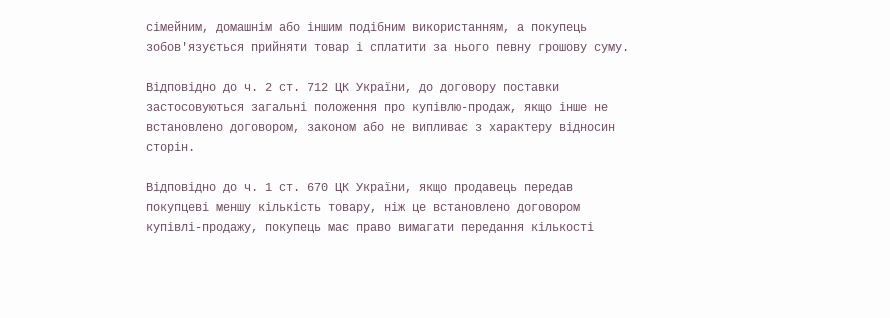сімейним, домашнім або іншим подібним використанням, а покупець зобов'язується прийняти товар і сплатити за нього певну грошову суму.

Відповідно до ч. 2 ст. 712 ЦК України, до договору поставки застосовуються загальні положення про купівлю-продаж, якщо інше не встановлено договором, законом або не випливає з характеру відносин сторін.

Відповідно до ч. 1 ст. 670 ЦК України, якщо продавець передав покупцеві меншу кількість товару, ніж це встановлено договором купівлі-продажу, покупець має право вимагати передання кількості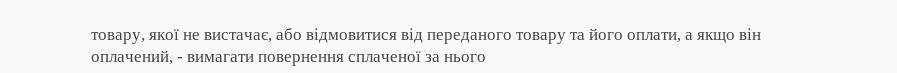товару, якої не вистачає, або відмовитися від переданого товару та його оплати, а якщо він оплачений, - вимагати повернення сплаченої за нього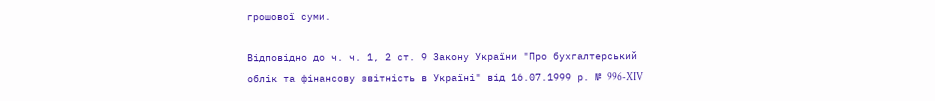грошової суми.

Відповідно до ч. ч. 1, 2 ст. 9 Закону України "Про бухгалтерський облік та фінансову звітність в Україні" від 16.07.1999 р. № 996-XIV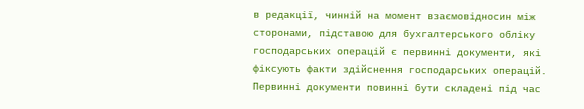в редакції, чинній на момент взаємовідносин між сторонами, підставою для бухгалтерського обліку господарських операцій є первинні документи, які фіксують факти здійснення господарських операцій. Первинні документи повинні бути складені під час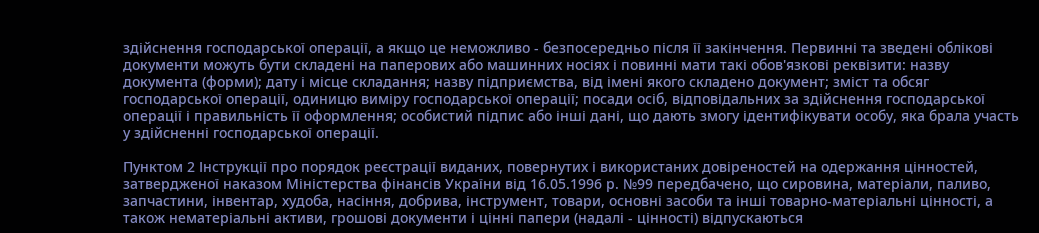здійснення господарської операції, а якщо це неможливо - безпосередньо після її закінчення. Первинні та зведені облікові документи можуть бути складені на паперових або машинних носіях і повинні мати такі обов'язкові реквізити: назву документа (форми); дату і місце складання; назву підприємства, від імені якого складено документ; зміст та обсяг господарської операції, одиницю виміру господарської операції; посади осіб, відповідальних за здійснення господарської операції і правильність її оформлення; особистий підпис або інші дані, що дають змогу ідентифікувати особу, яка брала участь у здійсненні господарської операції.

Пунктом 2 Інструкції про порядок реєстрації виданих, повернутих і використаних довіреностей на одержання цінностей, затвердженої наказом Міністерства фінансів України від 16.05.1996 р. №99 передбачено, що сировина, матеріали, паливо, запчастини, інвентар, худоба, насіння, добрива, інструмент, товари, основні засоби та інші товарно-матеріальні цінності, а також нематеріальні активи, грошові документи і цінні папери (надалі - цінності) відпускаються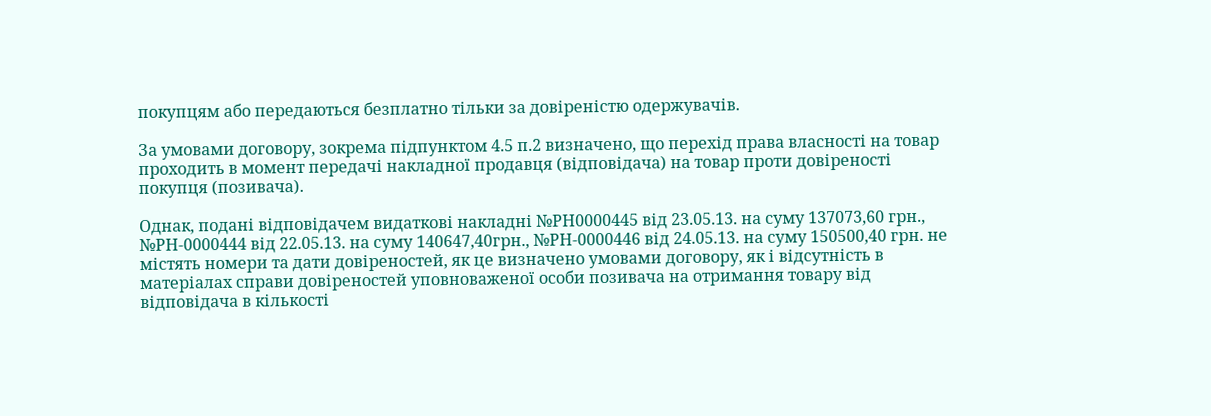покупцям або передаються безплатно тільки за довіреністю одержувачів.

За умовами договору, зокрема підпунктом 4.5 п.2 визначено, що перехід права власності на товар проходить в момент передачі накладної продавця (відповідача) на товар проти довіреності покупця (позивача).

Однак, подані відповідачем видаткові накладні №РН0000445 від 23.05.13. на суму 137073,60 грн., №РН-0000444 від 22.05.13. на суму 140647,40грн., №РН-0000446 від 24.05.13. на суму 150500,40 грн. не містять номери та дати довіреностей, як це визначено умовами договору, як і відсутність в матеріалах справи довіреностей уповноваженої особи позивача на отримання товару від відповідача в кількості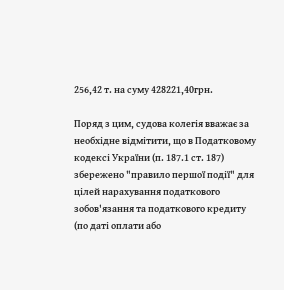256,42 т. на суму 428221,40грн.

Поряд з цим, судова колегія вважає за необхідне відмітити, що в Податковому кодексі України (п. 187.1 ст. 187) збережено "правило першої події" для цілей нарахування податкового зобов'язання та податкового кредиту (по даті оплати або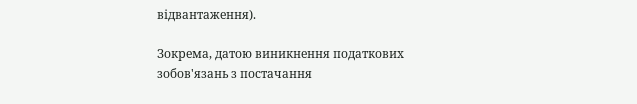відвантаження).

Зокрема, датою виникнення податкових зобов'язань з постачання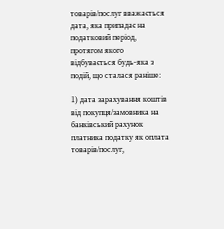товарів/послуг вважається дата, яка припадає на податковий період, протягом якого відбувається будь-яка з подій, що сталася раніше:

1) дата зарахування коштів від покупця/замовника на банківський рахунок платника податку як оплата товарів/послуг,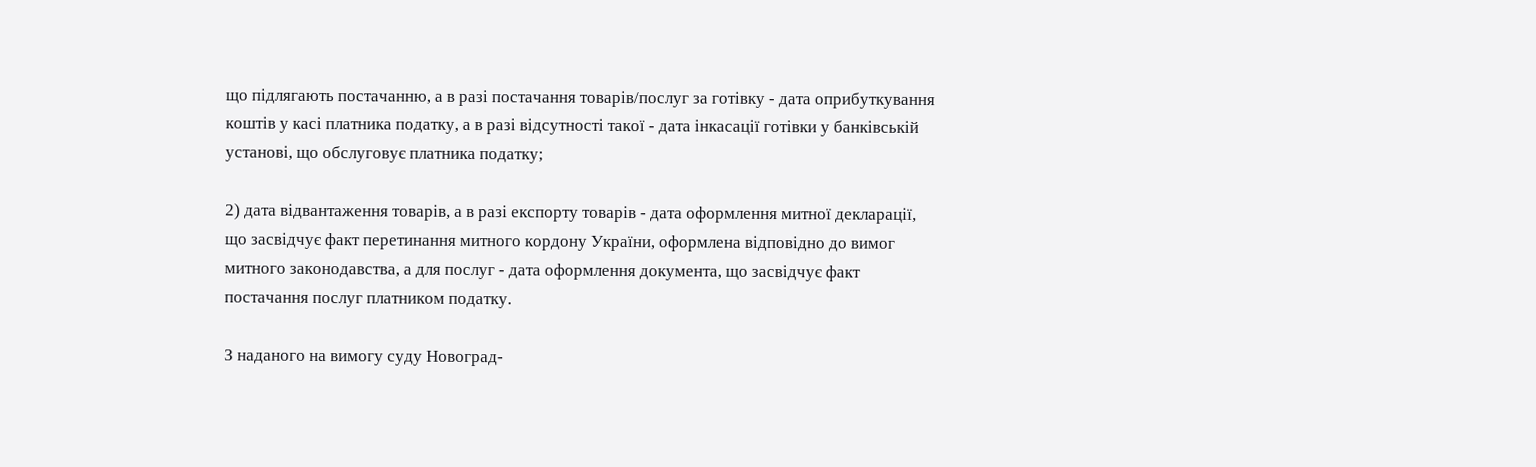що підлягають постачанню, а в разі постачання товарів/послуг за готівку - дата оприбуткування коштів у касі платника податку, а в разі відсутності такої - дата інкасації готівки у банківській установі, що обслуговує платника податку;

2) дата відвантаження товарів, а в разі експорту товарів - дата оформлення митної декларації, що засвідчує факт перетинання митного кордону України, оформлена відповідно до вимог митного законодавства, а для послуг - дата оформлення документа, що засвідчує факт постачання послуг платником податку.

З наданого на вимогу суду Новоград-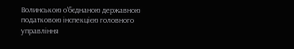Волинською о'бєднаною державною податковою інспекцією головного управління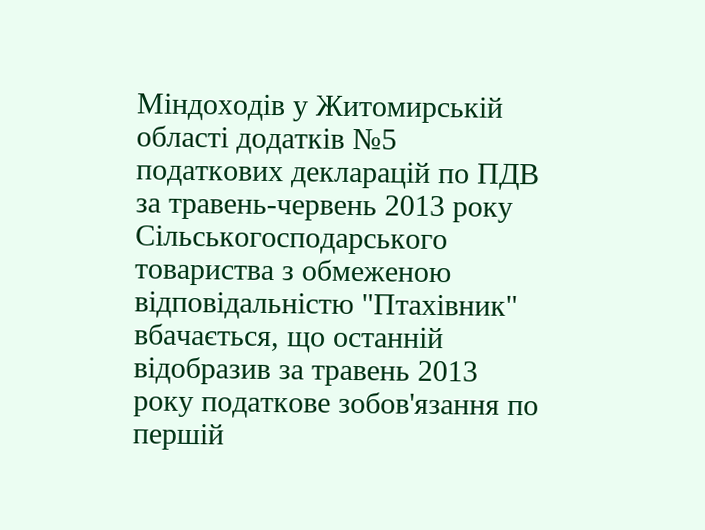Міндоходів у Житомирській області додатків №5 податкових декларацій по ПДВ за травень-червень 2013 року Сільськогосподарського товариства з обмеженою відповідальністю "Птахівник" вбачається, що останній відобразив за травень 2013 року податкове зобов'язання по першій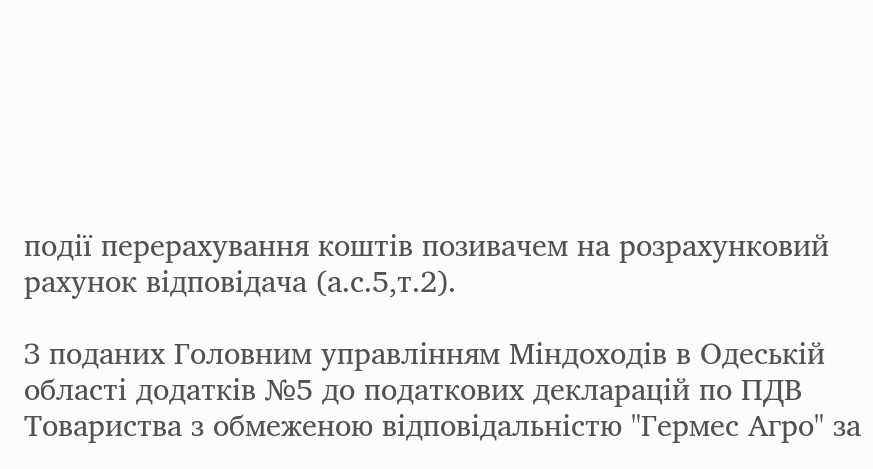події перерахування коштів позивачем на розрахунковий рахунок відповідача (а.с.5,т.2).

З поданих Головним управлінням Міндоходів в Одеській області додатків №5 до податкових декларацій по ПДВ Товариства з обмеженою відповідальністю "Гермес Агро" за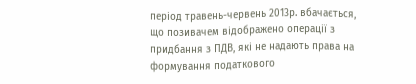період травень-червень 2013р. вбачається, що позивачем відображено операції з придбання з ПДВ, які не надають права на формування податкового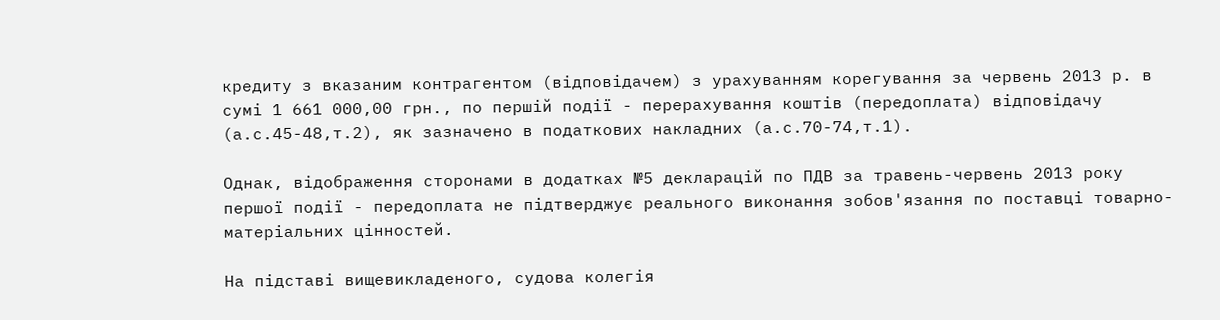кредиту з вказаним контрагентом (відповідачем) з урахуванням корегування за червень 2013 р. в сумі 1 661 000,00 грн., по першій події - перерахування коштів (передоплата) відповідачу (а.с.45-48,т.2), як зазначено в податкових накладних (а.с.70-74,т.1).

Однак, відображення сторонами в додатках №5 декларацій по ПДВ за травень-червень 2013 року першої події - передоплата не підтверджує реального виконання зобов'язання по поставці товарно-матеріальних цінностей.

На підставі вищевикладеного, судова колегія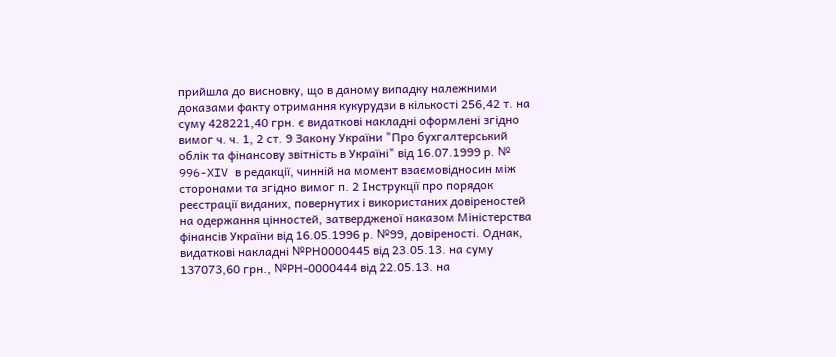прийшла до висновку, що в даному випадку належними доказами факту отримання кукурудзи в кількості 256,42 т. на суму 428221,40 грн. є видаткові накладні оформлені згідно вимог ч. ч. 1, 2 ст. 9 Закону України "Про бухгалтерський облік та фінансову звітність в Україні" від 16.07.1999 р. № 996-XIV в редакції, чинній на момент взаємовідносин між сторонами та згідно вимог п. 2 Інструкції про порядок реєстрації виданих, повернутих і використаних довіреностей на одержання цінностей, затвердженої наказом Міністерства фінансів України від 16.05.1996 р. №99, довіреності. Однак, видаткові накладні №РН0000445 від 23.05.13. на суму 137073,60 грн., №РН-0000444 від 22.05.13. на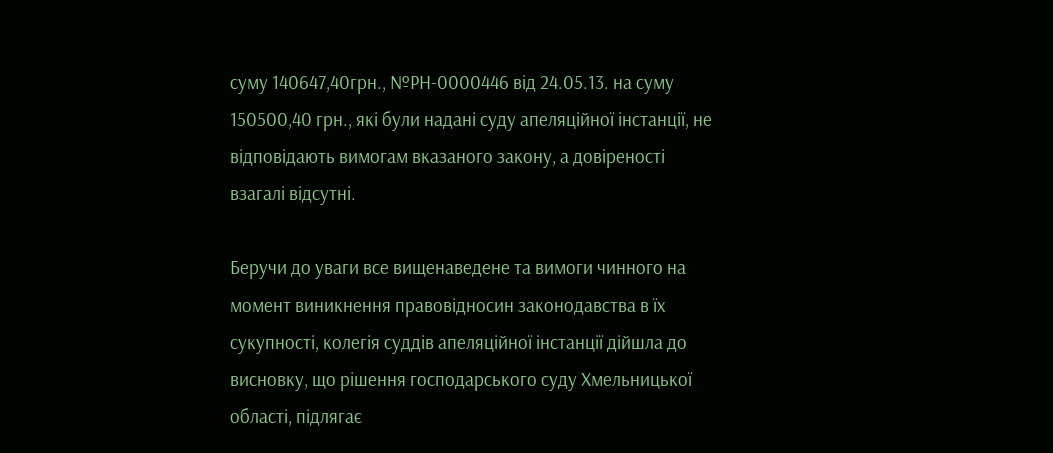суму 140647,40грн., №РН-0000446 від 24.05.13. на суму 150500,40 грн., які були надані суду апеляційної інстанції, не відповідають вимогам вказаного закону, а довіреності взагалі відсутні.

Беручи до уваги все вищенаведене та вимоги чинного на момент виникнення правовідносин законодавства в їх сукупності, колегія суддів апеляційної інстанції дійшла до висновку, що рішення господарського суду Хмельницької області, підлягає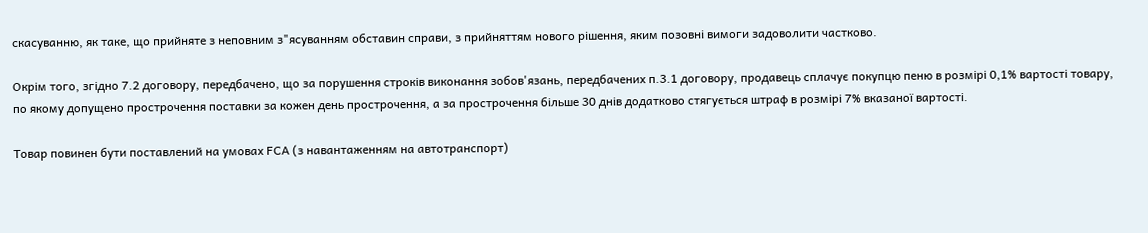скасуванню, як таке, що прийняте з неповним з"ясуванням обставин справи, з прийняттям нового рішення, яким позовні вимоги задоволити частково.

Окрім того, згідно 7.2 договору, передбачено, що за порушення строків виконання зобов'язань, передбачених п.3.1 договору, продавець сплачує покупцю пеню в розмірі 0,1% вартості товару, по якому допущено прострочення поставки за кожен день прострочення, а за прострочення більше 30 днів додатково стягується штраф в розмірі 7% вказаної вартості.

Товар повинен бути поставлений на умовах FСА (з навантаженням на автотранспорт)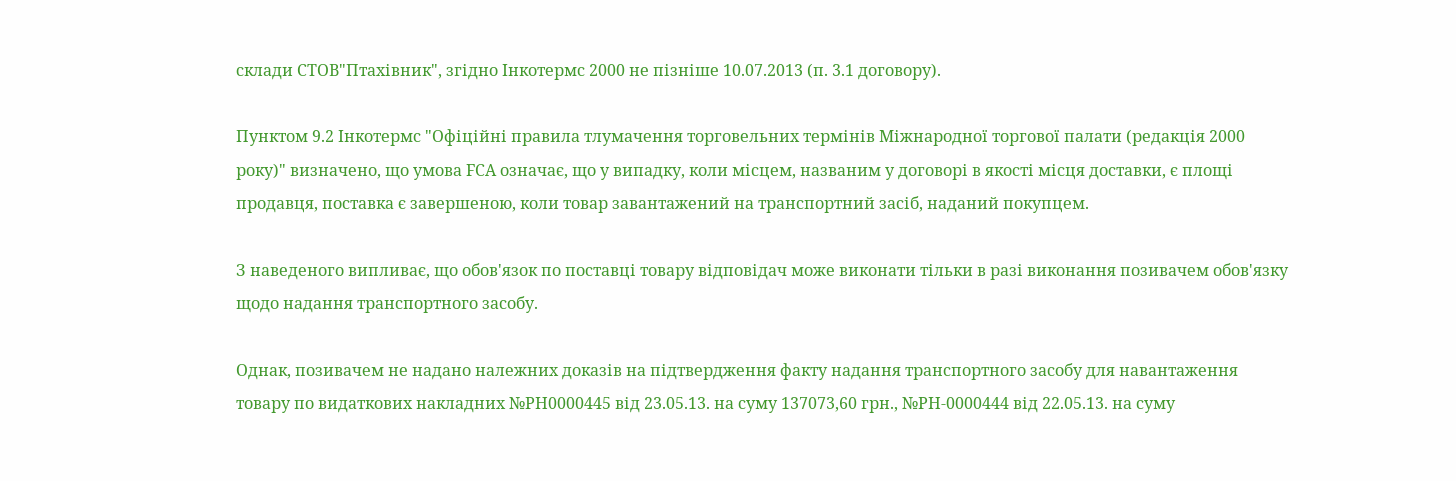склади СТОВ"Птахівник", згідно Інкотермс 2000 не пізніше 10.07.2013 (п. 3.1 договору).

Пунктом 9.2 Інкотермс "Офіційні правила тлумачення торговельних термінів Міжнародної торгової палати (редакція 2000 року)" визначено, що умова FСА означає, що у випадку, коли місцем, названим у договорі в якості місця доставки, є площі продавця, поставка є завершеною, коли товар завантажений на транспортний засіб, наданий покупцем.

З наведеного випливає, що обов'язок по поставці товару відповідач може виконати тільки в разі виконання позивачем обов'язку щодо надання транспортного засобу.

Однак, позивачем не надано належних доказів на підтвердження факту надання транспортного засобу для навантаження товару по видаткових накладних №РН0000445 від 23.05.13. на суму 137073,60 грн., №РН-0000444 від 22.05.13. на суму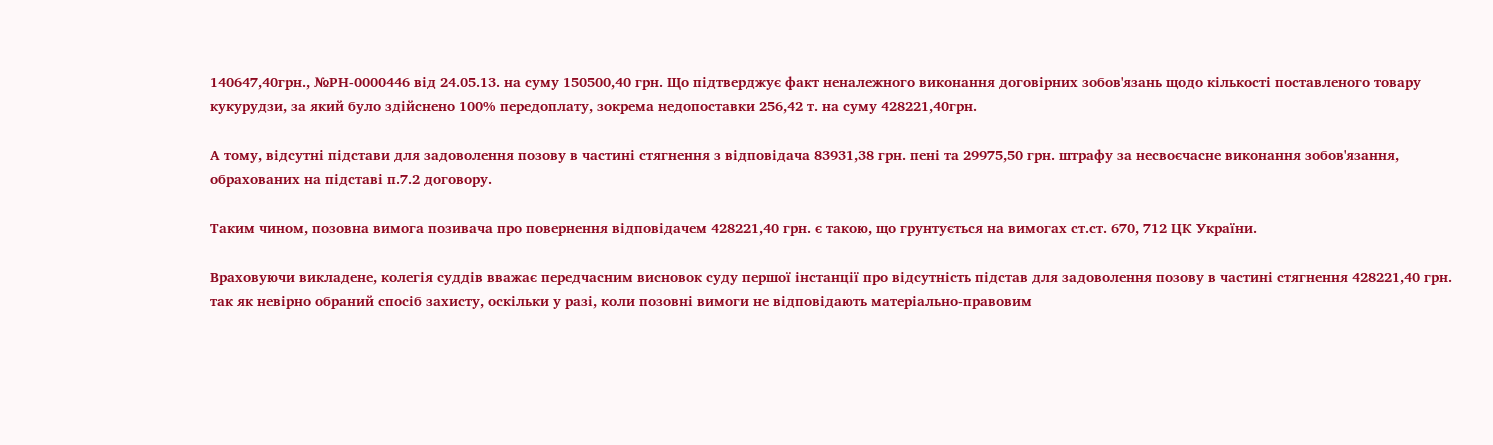140647,40грн., №РН-0000446 від 24.05.13. на суму 150500,40 грн. Що підтверджує факт неналежного виконання договірних зобов'язань щодо кількості поставленого товару кукурудзи, за який було здійснено 100% передоплату, зокрема недопоставки 256,42 т. на суму 428221,40грн.

А тому, відсутні підстави для задоволення позову в частині стягнення з відповідача 83931,38 грн. пені та 29975,50 грн. штрафу за несвоєчасне виконання зобов'язання, обрахованих на підставі п.7.2 договору.

Таким чином, позовна вимога позивача про повернення відповідачем 428221,40 грн. є такою, що грунтується на вимогах ст.ст. 670, 712 ЦК України.

Враховуючи викладене, колегія суддів вважає передчасним висновок суду першої інстанції про відсутність підстав для задоволення позову в частині стягнення 428221,40 грн. так як невірно обраний спосіб захисту, оскільки у разі, коли позовні вимоги не відповідають матеріально-правовим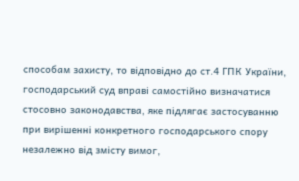способам захисту, то відповідно до ст.4 ГПК України, господарський суд вправі самостійно визначатися стосовно законодавства, яке підлягає застосуванню при вирішенні конкретного господарського спору незалежно від змісту вимог,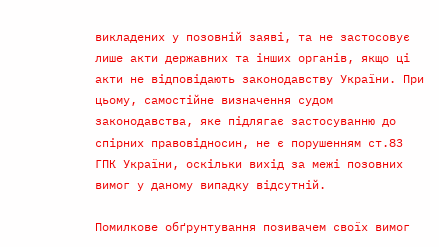викладених у позовній заяві, та не застосовує лише акти державних та інших органів, якщо ці акти не відповідають законодавству України. При цьому, самостійне визначення судом законодавства, яке підлягає застосуванню до спірних правовідносин, не є порушенням ст.83 ГПК України, оскільки вихід за межі позовних вимог у даному випадку відсутній.

Помилкове обґрунтування позивачем своїх вимог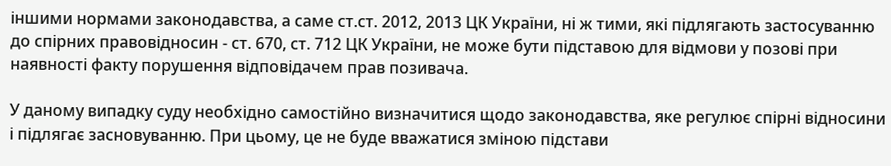іншими нормами законодавства, а саме ст.ст. 2012, 2013 ЦК України, ні ж тими, які підлягають застосуванню до спірних правовідносин - ст. 670, ст. 712 ЦК України, не може бути підставою для відмови у позові при наявності факту порушення відповідачем прав позивача.

У даному випадку суду необхідно самостійно визначитися щодо законодавства, яке регулює спірні відносини і підлягає засновуванню. При цьому, це не буде вважатися зміною підстави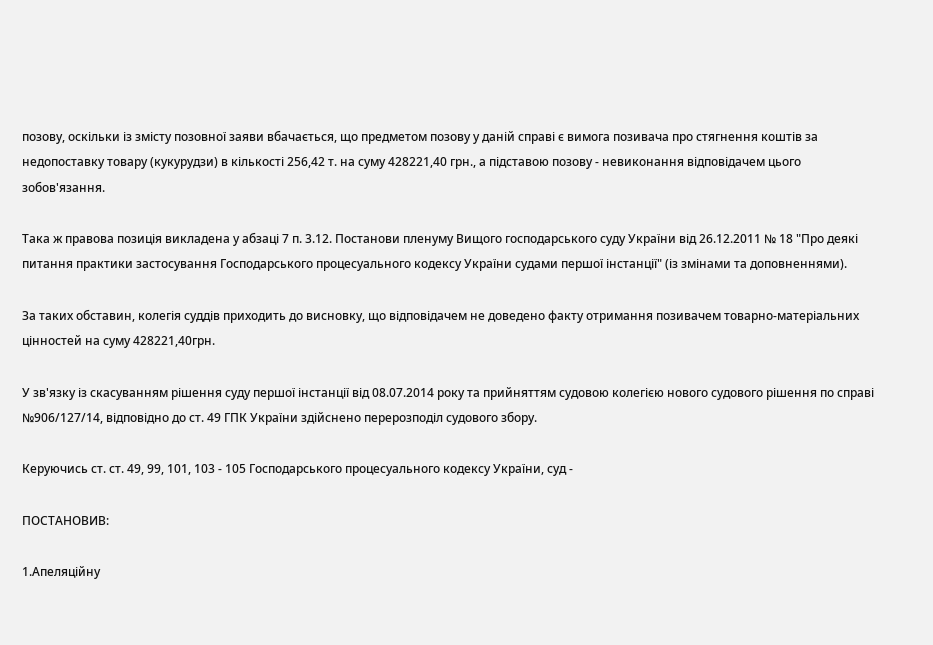позову, оскільки із змісту позовної заяви вбачається, що предметом позову у даній справі є вимога позивача про стягнення коштів за недопоставку товару (кукурудзи) в кількості 256,42 т. на суму 428221,40 грн., а підставою позову - невиконання відповідачем цього зобов'язання.

Така ж правова позиція викладена у абзаці 7 п. 3.12. Постанови пленуму Вищого господарського суду України від 26.12.2011 № 18 "Про деякі питання практики застосування Господарського процесуального кодексу України судами першої інстанції" (із змінами та доповненнями).

За таких обставин, колегія суддів приходить до висновку, що відповідачем не доведено факту отримання позивачем товарно-матеріальних цінностей на суму 428221,40грн.

У зв'язку із скасуванням рішення суду першої інстанції від 08.07.2014 року та прийняттям судовою колегією нового судового рішення по справі №906/127/14, відповідно до ст. 49 ГПК України здійснено перерозподіл судового збору.

Керуючись ст. ст. 49, 99, 101, 103 - 105 Господарського процесуального кодексу України, суд -

ПОСТАНОВИВ:

1.Апеляційну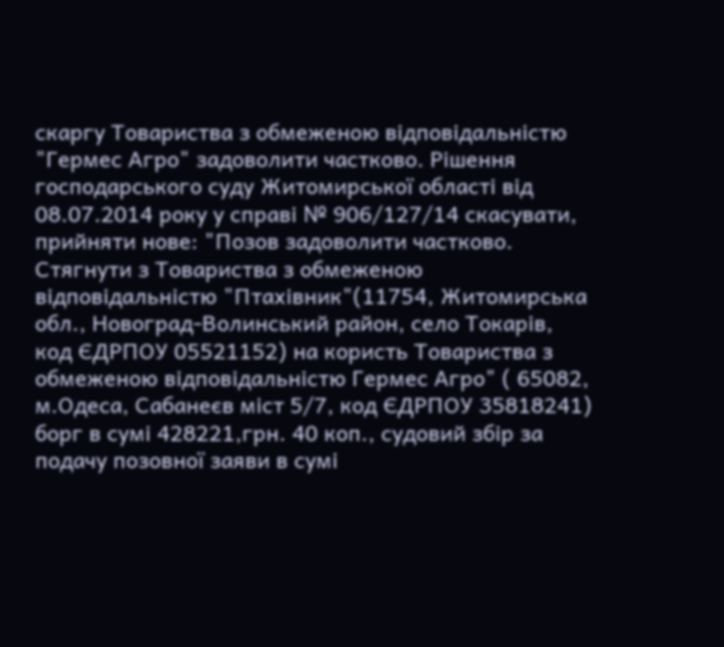скаргу Товариства з обмеженою відповідальністю "Гермес Агро" задоволити частково. Рішення господарського суду Житомирської області від 08.07.2014 року у справі № 906/127/14 скасувати, прийняти нове: "Позов задоволити частково. Стягнути з Товариства з обмеженою відповідальністю "Птахівник"(11754, Житомирська обл., Новоград-Волинський район, село Токарів, код ЄДРПОУ 05521152) на користь Товариства з обмеженою відповідальністю Гермес Агро" ( 65082, м.Одеса, Сабанеєв міст 5/7, код ЄДРПОУ 35818241) борг в сумі 428221,грн. 40 коп., судовий збір за подачу позовної заяви в сумі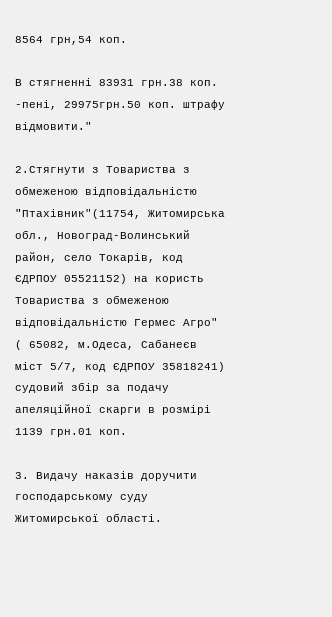8564 грн,54 коп.

В стягненні 83931 грн.38 коп. -пені, 29975грн.50 коп. штрафу відмовити."

2.Стягнути з Товариства з обмеженою відповідальністю "Птахівник"(11754, Житомирська обл., Новоград-Волинський район, село Токарів, код ЄДРПОУ 05521152) на користь Товариства з обмеженою відповідальністю Гермес Агро" ( 65082, м.Одеса, Сабанеєв міст 5/7, код ЄДРПОУ 35818241) судовий збір за подачу апеляційної скарги в розмірі 1139 грн.01 коп.

3. Видачу наказів доручити господарському суду Житомирської області.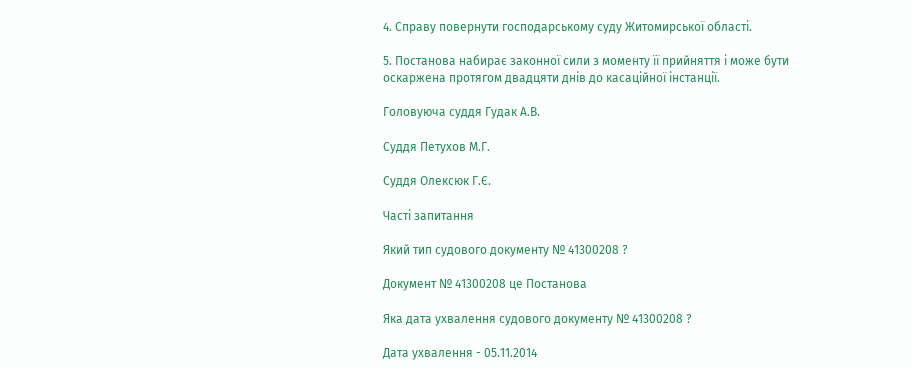4. Справу повернути господарському суду Житомирської області.

5. Постанова набирає законної сили з моменту її прийняття і може бути оскаржена протягом двадцяти днів до касаційної інстанції.

Головуюча суддя Гудак А.В.

Суддя Петухов М.Г.

Суддя Олексюк Г.Є.

Часті запитання

Який тип судового документу № 41300208 ?

Документ № 41300208 це Постанова

Яка дата ухвалення судового документу № 41300208 ?

Дата ухвалення - 05.11.2014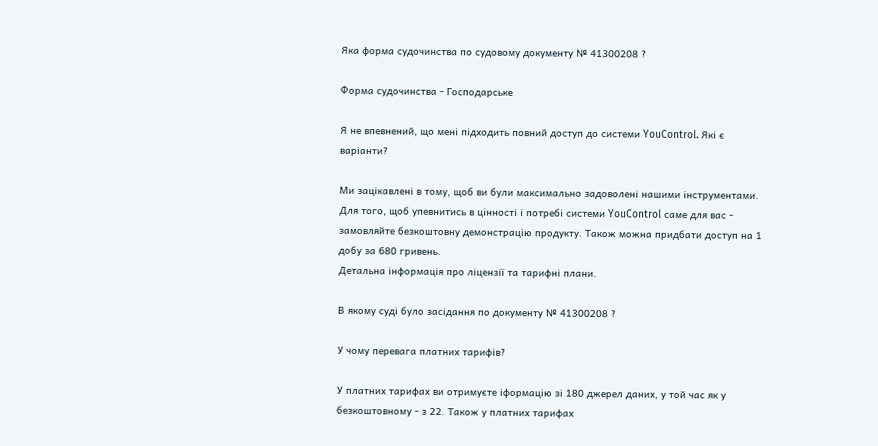Яка форма судочинства по судовому документу № 41300208 ?

Форма судочинства - Господарське

Я не впевнений, що мені підходить повний доступ до системи YouControl. Які є варіанти?

Ми зацікавлені в тому, щоб ви були максимально задоволені нашими інструментами. Для того, щоб упевнитись в цінності і потребі системи YouControl саме для вас - замовляйте безкоштовну демонстрацію продукту. Також можна придбати доступ на 1 добу за 680 гривень.
Детальна інформація про ліцензії та тарифні плани.

В якому cуді було засідання по документу № 41300208 ?

У чому перевага платних тарифів?

У платних тарифах ви отримуєте іформацію зі 180 джерел даних, у той час як у безкоштовному - з 22. Також у платних тарифах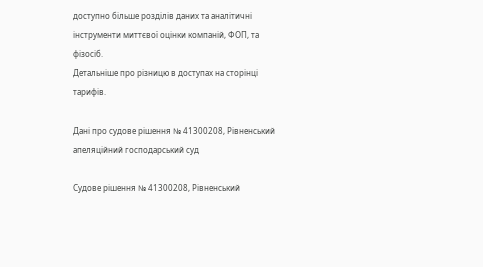доступно більше розділів даних та аналітичні інструменти миттєвої оцінки компаній, ФОП, та фізосіб.
Детальніше про різницю в доступах на сторінці тарифів.

Дані про судове рішення № 41300208, Рівненський апеляційний господарський суд

Судове рішення № 41300208, Рівненський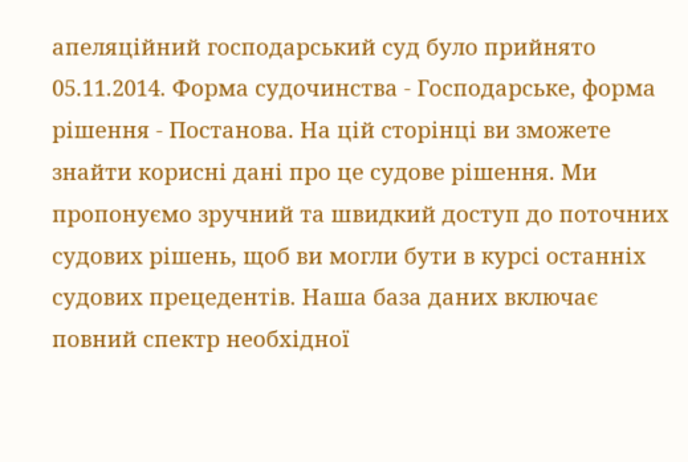апеляційний господарський суд було прийнято 05.11.2014. Форма судочинства - Господарське, форма рішення - Постанова. На цій сторінці ви зможете знайти корисні дані про це судове рішення. Ми пропонуємо зручний та швидкий доступ до поточних судових рішень, щоб ви могли бути в курсі останніх судових прецедентів. Наша база даних включає повний спектр необхідної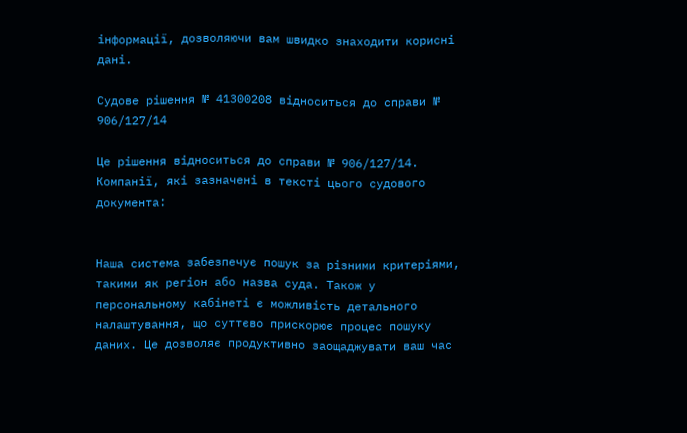інформації, дозволяючи вам швидко знаходити корисні дані.

Судове рішення № 41300208 відноситься до справи № 906/127/14

Це рішення відноситься до справи № 906/127/14. Компанії, які зазначені в тексті цього судового документа:


Наша система забезпечує пошук за різними критеріями, такими як регіон або назва суда. Також у персональному кабінеті є можливість детального налаштування, що суттєво прискорює процес пошуку даних. Це дозволяє продуктивно заощаджувати ваш час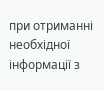при отриманні необхідної інформації з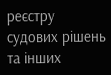реєстру судових рішень та інших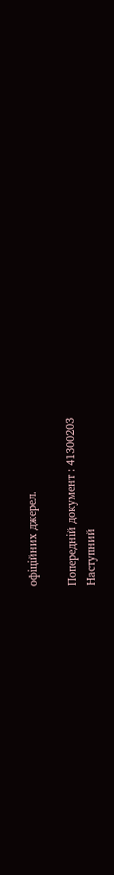офіційних джерел.

Попередній документ : 41300203
Наступний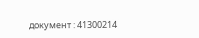документ : 41300214